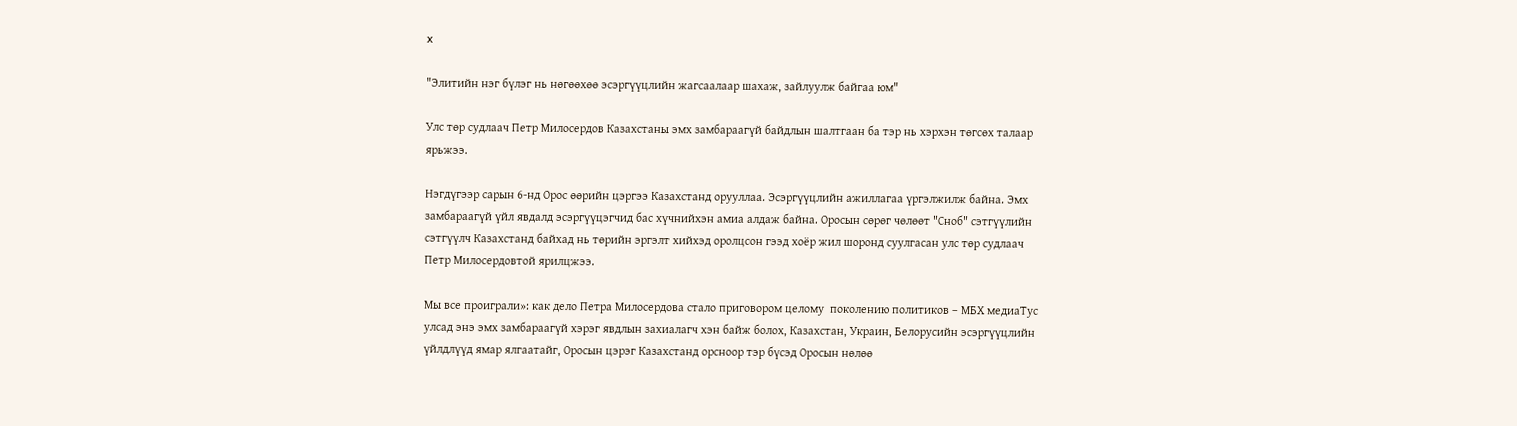x

"Элитийн нэг бүлэг нь нөгөөхөө эсэргүүцлийн жагсаалаар шахаж, зайлуулж байгаа юм"

Улс төр судлаач Петр Милосердов Казахстаны эмх замбараагүй байдлын шалтгаан ба тэр нь хэрхэн төгсөх талаар ярьжээ.

Нэгдүгээр сарын 6-нд Орос өөрийн цэргээ Казахстанд орууллаа. Эсэргүүцлийн ажиллагаа үргэлжилж байна. Эмх замбараагүй үйл явдалд эсэргүүцэгчид бас хүчнийхэн амиа алдаж байна. Оросын сөрөг чөлөөт "Сноб" сэтгүүлийн сэтгүүлч Казахстанд байхад нь төрийн эргэлт хийхэд оролцсон гээд хоёр жил шоронд суулгасан улс төр судлаач Петр Милосердовтой ярилцжээ.

Мы все проиграли»: как дело Петра Милосердова стало приговором целому  поколению политиков – МБХ медиаТус улсад энэ эмх замбараагүй хэрэг явдлын захиалагч хэн байж болох, Казахстан, Украин, Белорусийн эсэргүүцлийн үйлдлүүд ямар ялгаатайг, Оросын цэрэг Казахстанд орсноор тэр бүсэд Оросын нөлөө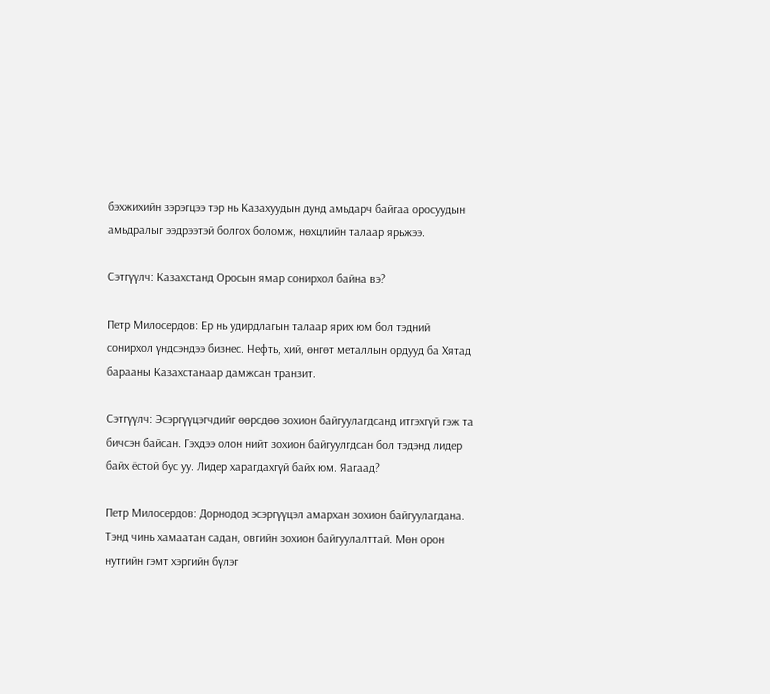бэхжихийн зэрэгцээ тэр нь Казахуудын дунд амьдарч байгаа оросуудын амьдралыг ээдрээтэй болгох боломж, нөхцлийн талаар ярьжээ.

Сэтгүүлч: Казахстанд Оросын ямар сонирхол байна вэ?

Петр Милосердов: Ер нь удирдлагын талаар ярих юм бол тэдний сонирхол үндсэндээ бизнес. Нефть, хий, өнгөт металлын ордууд ба Хятад барааны Казахстанаар дамжсан транзит.

Сэтгүүлч: Эсэргүүцэгчдийг өөрсдөө зохион байгуулагдсанд итгэхгүй гэж та бичсэн байсан. Гэхдээ олон нийт зохион байгуулгдсан бол тэдэнд лидер байх ёстой бус уу. Лидер харагдахгүй байх юм. Яагаад?

Петр Милосердов: Дорнодод эсэргүүцэл амархан зохион байгуулагдана. Тэнд чинь хамаатан садан, овгийн зохион байгуулалттай. Мөн орон нутгийн гэмт хэргийн бүлэг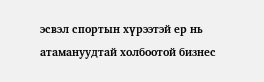эсвэл спортын хүрээтэй ер нь атамануудтай холбоотой бизнес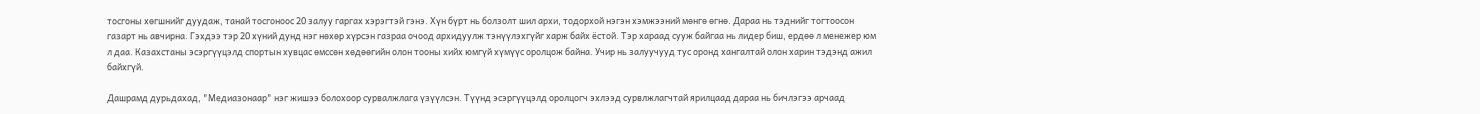тосгоны хөгшнийг дуудаж, танай тосгоноос 20 залуу гаргах хэрэгтэй гэнэ. Хүн бүрт нь болзолт шил архи, тодорхой нэгэн хэмжээний мөнгө өгнө. Дараа нь тэднийг тогтоосон газарт нь авчирна. Гэхдээ тэр 20 хүний дунд нэг нөхөр хүрсэн газраа очоод архидуулж тэнүүлэхгүйг харж байх ёстой. Тэр хараад сууж байгаа нь лидер биш, ердөө л менежер юм л даа. Казахстаны эсэргүүцэлд спортын хувцас өмссөн хөдөөгийн олон тооны хийх юмгүй хүмүүс оролцож байна. Учир нь залуучууд тус оронд хангалтай олон харин тэдэнд ажил байхгүй.

Дашрамд дурьдахад, "Медиазонаар" нэг жишээ болохоор сурвалжлага үзүүлсэн. Түүнд эсэргүүцэлд оролцогч эхлээд сурвлжлагчтай ярилцаад дараа нь бичлэгээ арчаад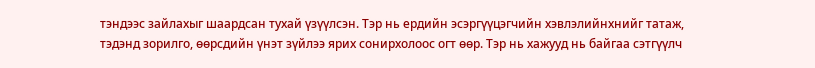тэндээс зайлахыг шаардсан тухай үзүүлсэн. Тэр нь ердийн эсэргүүцэгчийн хэвлэлийнхнийг татаж,  тэдэнд зорилго, өөрсдийн үнэт зүйлээ ярих сонирхолоос огт өөр. Тэр нь хажууд нь байгаа сэтгүүлч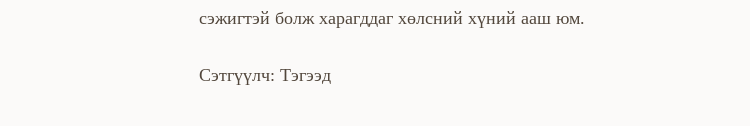сэжигтэй болж харагддаг хөлсний хүний ааш юм.

Сэтгүүлч: Тэгээд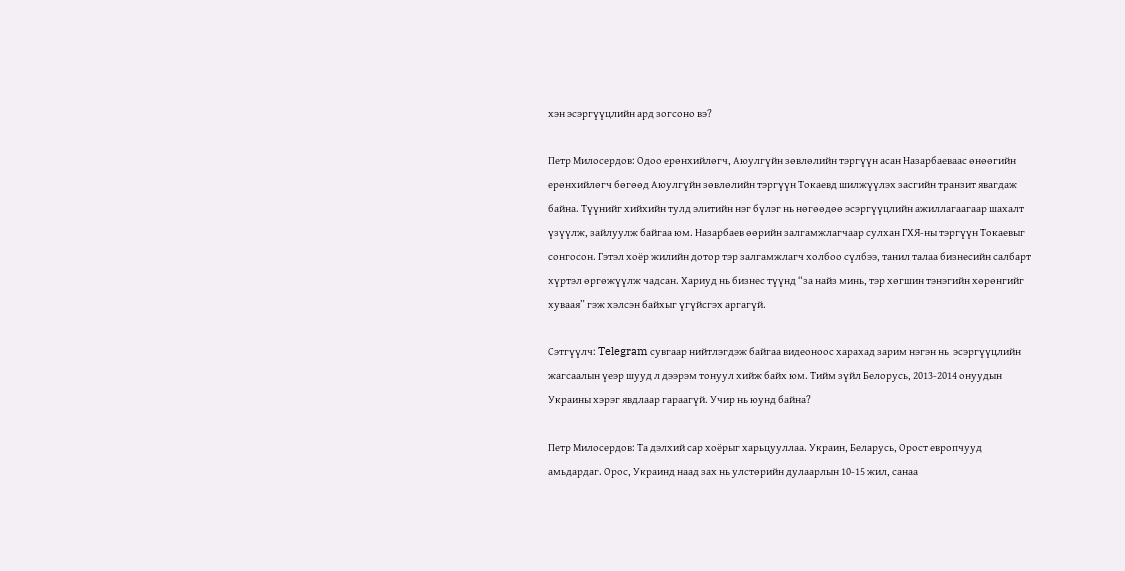хэн эсэргүүцлийн ард зогсоно вэ?

Петр Милосердов: Одоо ерөнхийлөгч, Аюулгүйн зөвлөлийн тэргүүн асан Назарбаеваас өнөөгийн ерөнхийлөгч бөгөөд Аюулгүйн зөвлөлийн тэргүүн Токаевд шилжүүлэх засгийн транзит явагдаж байна. Түүнийг хийхийн тулд элитийн нэг бүлэг нь нөгөөдөө эсэргүүцлийн ажиллагаагаар шахалт үзүүлж, зайлуулж байгаа юм. Назарбаев өөрийн залгамжлагчаар сулхан ГХЯ-ны тэргүүн Токаевыг сонгосон. Гэтэл хоёр жилийн дотор тэр залгамжлагч холбоо сүлбээ, танил талаа бизнесийн салбарт хүртэл өргөжүүлж чадсан. Хариуд нь бизнес түүнд “за найз минь, тэр хөгшин тэнэгийн хөрөнгийг хуваая” гэж хэлсэн байхыг үгүйсгэх аргагүй.

Сэтгүүлч: Telegram сувгаар нийтлэгдэж байгаа видеоноос харахад зарим нэгэн нь  эсэргүүцлийн жагсаалын үеэр шууд л дээрэм тонуул хийж байх юм. Тийм зүйл Белорусь, 2013-2014 онуудын Украины хэрэг явдлаар гараагүй. Учир нь юунд байна?

Петр Милосердов: Та дэлхий сар хоёрыг харьцууллаа. Украин, Беларусь, Орост европчууд амьдардаг. Орос, Украинд наад зах нь улстөрийн дулаарлын 10-15 жил, санаа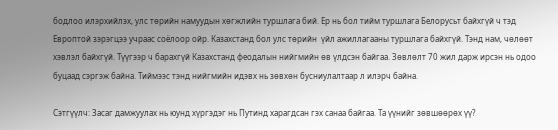бодлоо илэрхийлэх, улс төрийн намуудын хөгжлийн туршлага бий. Ер нь бол тийм туршлага Белорусьт байхгүй ч тэд Европтой зэрэгцээ учраас соёлоор ойр. Казахстанд бол улс төрийн  үйл ажиллагааны туршлага байхгүй. Тэнд нам, чөлөөт хэвлэл байхгүй. Түүгээр ч барахгүй Казахстанд феодалын нийгмийн өв үлдсэн байгаа. Зөвлөлт 70 жил дарж ирсэн нь одоо буцаад сэргэж байна. Тиймээс тэнд нийгмийн идэвх нь зөвхөн бусниулалтаар л илэрч байна.

Сэтгүүлч: Засаг дамжуулах нь юунд хүргэдэг нь Путинд харагдсан гэх санаа байгаа. Та үүнийг зөвшөөрөх үү?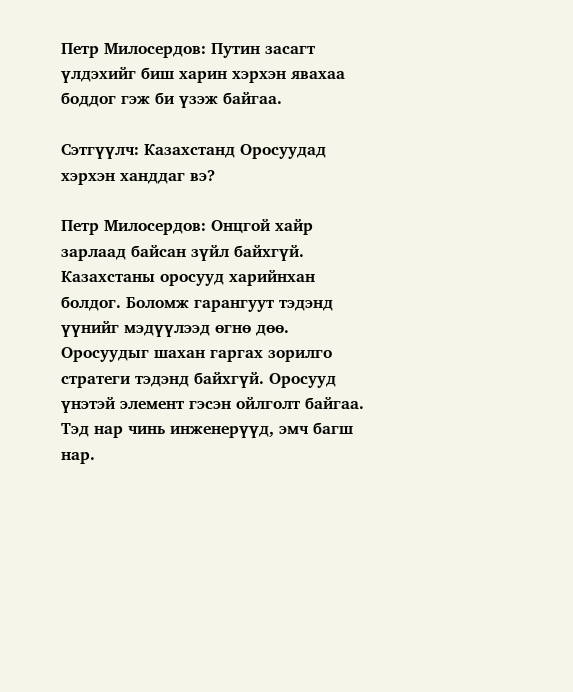Петр Милосердов: Путин засагт үлдэхийг биш харин хэрхэн явахаа боддог гэж би үзэж байгаа.

Сэтгүүлч: Казахстанд Оросуудад хэрхэн ханддаг вэ?

Петр Милосердов: Онцгой хайр зарлаад байсан зүйл байхгүй. Казахстаны оросууд харийнхан болдог. Боломж гарангуут тэдэнд үүнийг мэдүүлээд өгнө дөө. Оросуудыг шахан гаргах зорилго стратеги тэдэнд байхгүй. Оросууд үнэтэй элемент гэсэн ойлголт байгаа. Тэд нар чинь инженерүүд, эмч багш нар.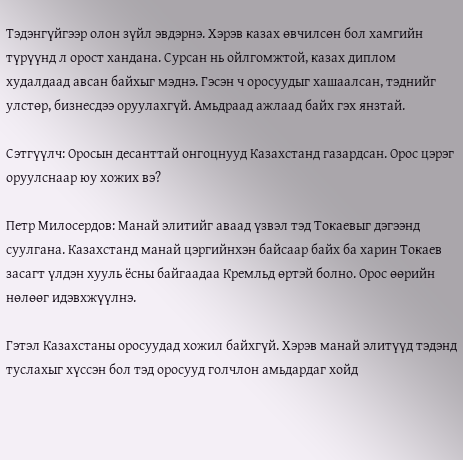Тэдэнгүйгээр олон зүйл эвдэрнэ. Хэрэв казах өвчилсөн бол хамгийн түрүүнд л орост хандана. Сурсан нь ойлгомжтой, казах диплом худалдаад авсан байхыг мэднэ. Гэсэн ч оросуудыг хашаалсан, тэднийг улстөр, бизнесдээ оруулахгүй. Амьдраад ажлаад байх гэх янзтай.

Сэтгүүлч: Оросын десанттай онгоцнууд Казахстанд газардсан. Орос цэрэг оруулснаар юу хожих вэ?

Петр Милосердов: Манай элитийг аваад үзвэл тэд Токаевыг дэгээнд суулгана. Казахстанд манай цэргийнхэн байсаар байх ба харин Токаев засагт үлдэн хууль ёсны байгаадаа Кремльд өртэй болно. Орос өөрийн нөлөөг идэвхжүүлнэ.

Гэтэл Казахстаны оросуудад хожил байхгүй. Хэрэв манай элитүүд тэдэнд туслахыг хүссэн бол тэд оросууд голчлон амьдардаг хойд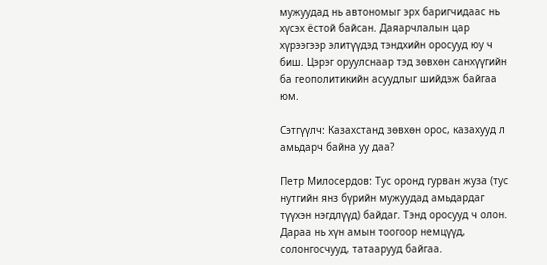мужуудад нь автономыг эрх баригчидаас нь хүсэх ёстой байсан. Даяарчлалын цар хүрээгээр элитүүдэд тэндхийн оросууд юу ч биш. Цэрэг оруулснаар тэд зөвхөн санхүүгийн ба геополитикийн асуудлыг шийдэж байгаа юм.

Сэтгүүлч: Казахстанд зөвхөн орос, казахууд л амьдарч байна уу даа?

Петр Милосердов: Тус оронд гурван жуза (тус нутгийн янз бүрийн мужуудад амьдардаг түүхэн нэгдлүүд) байдаг. Тэнд оросууд ч олон. Дараа нь хүн амын тоогоор немцүүд, солонгосчууд, татаарууд байгаа.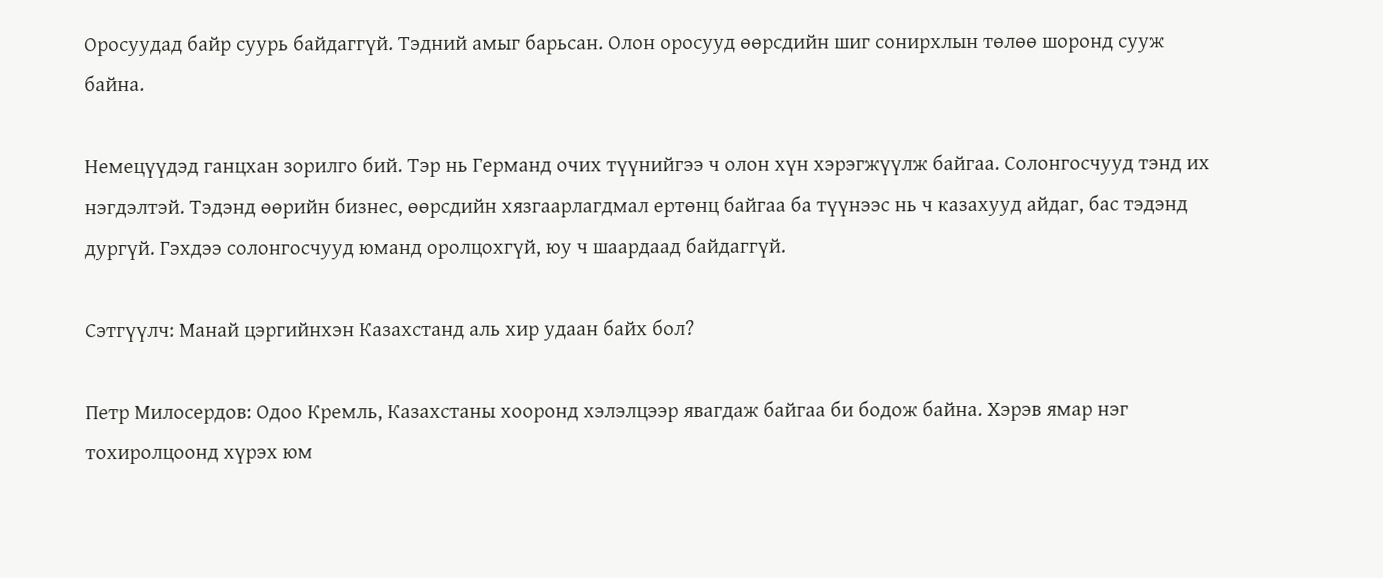Оросуудад байр суурь байдаггүй. Тэдний амыг барьсан. Олон оросууд өөрсдийн шиг сонирхлын төлөө шоронд сууж байна.

Немецүүдэд ганцхан зорилго бий. Тэр нь Германд очих түүнийгээ ч олон хүн хэрэгжүүлж байгаа. Солонгосчууд тэнд их нэгдэлтэй. Тэдэнд өөрийн бизнес, өөрсдийн хязгаарлагдмал ертөнц байгаа ба түүнээс нь ч казахууд айдаг, бас тэдэнд дургүй. Гэхдээ солонгосчууд юманд оролцохгүй, юу ч шаардаад байдаггүй.

Сэтгүүлч: Манай цэргийнхэн Казахстанд аль хир удаан байх бол?

Петр Милосердов: Одоо Кремль, Казахстаны хооронд хэлэлцээр явагдаж байгаа би бодож байна. Хэрэв ямар нэг тохиролцоонд хүрэх юм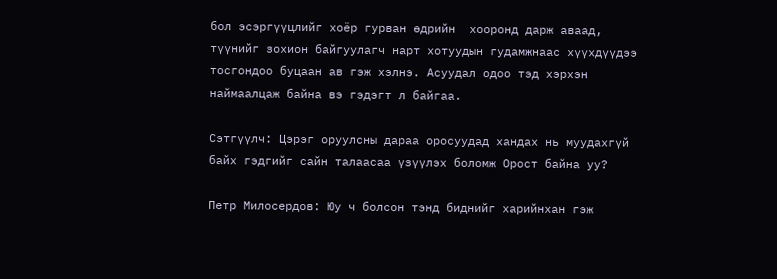бол эсэргүүцлийг хоёр гурван өдрийн  хооронд дарж аваад, түүнийг зохион байгуулагч нарт хотуудын гудамжнаас хүүхдүүдээ тосгондоо буцаан ав гэж хэлнэ. Асуудал одоо тэд хэрхэн наймаалцаж байна вэ гэдэгт л байгаа.

Сэтгүүлч: Цэрэг оруулсны дараа оросуудад хандах нь муудахгүй байх гэдгийг сайн талаасаа үзүүлэх боломж Орост байна уу?

Петр Милосердов: Юу ч болсон тэнд биднийг харийнхан гэж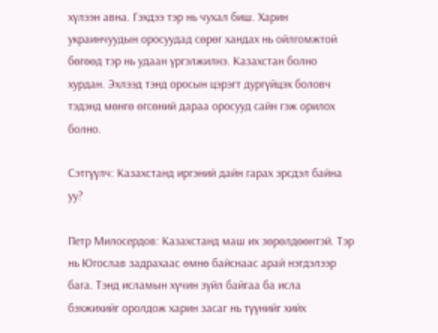хүлээн авна. Гэхдээ тэр нь чухал биш. Харин украинчуудын оросуудад сөрөг хандах нь ойлгомжтой бөгөөд тэр нь удаан үргэлжилнэ. Казахстан болно хурдан. Эхлээд тэнд оросын цэрэгт дургүйцэх боловч тэдэнд мөнгө өгсөний дараа оросууд сайн гэж орилох болно.

Сэтгүүлч: Казахстанд иргэний дайн гарах эрсдэл байна уу?

Петр Милосердов: Казахстанд маш их зөрөлдөөнтэй. Тэр нь Югослав задрахаас өмнө байснаас арай нэгдэлээр бага. Тэнд исламын хүчин зүйл байгаа ба исла бэхжихийг оролдож харин засаг нь түүнийг хийх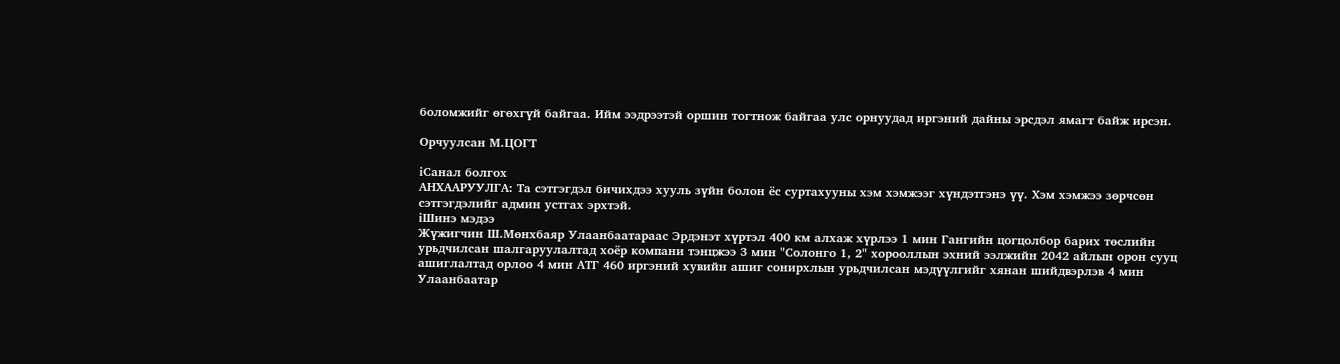боломжийг өгөхгүй байгаа. Ийм ээдрээтэй оршин тогтнож байгаа улс орнуудад иргэний дайны эрсдэл ямагт байж ирсэн.

Орчуулсан М.ЦОГТ

iСанал болгох
АНХААРУУЛГА: Та сэтгэгдэл бичихдээ хууль зүйн болон ёс суртахууны хэм хэмжээг хүндэтгэнэ үү. Хэм хэмжээ зөрчсөн сэтгэгдэлийг админ устгах эрхтэй.
iШинэ мэдээ
Жүжигчин Ш.Мөнхбаяр Улаанбаатараас Эрдэнэт хүртэл 400 км алхаж хүрлээ 1 мин Гангийн цогцолбор барих төслийн урьдчилсан шалгаруулалтад хоёр компани тэнцжээ 3 мин "Солонго 1, 2" хорооллын эхний ээлжийн 2042 айлын орон сууц ашиглалтад орлоо 4 мин АТГ 460 иргэний хувийн ашиг сонирхлын урьдчилсан мэдүүлгийг хянан шийдвэрлэв 4 мин Улаанбаатар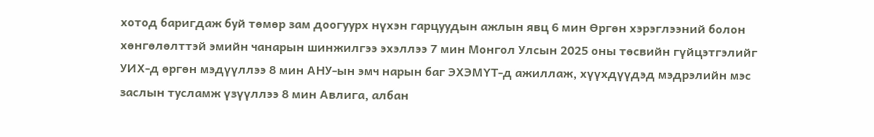хотод баригдаж буй төмөр зам доогуурх нүхэн гарцуудын ажлын явц 6 мин Өргөн хэрэглээний болон хөнгөлөлттэй эмийн чанарын шинжилгээ эхэллээ 7 мин Монгол Улсын 2025 оны төсвийн гүйцэтгэлийг УИХ-д өргөн мэдүүллээ 8 мин АНУ-ын эмч нарын баг ЭХЭМҮТ-д ажиллаж, хүүхдүүдэд мэдрэлийн мэс заслын тусламж үзүүллээ 8 мин Авлига, албан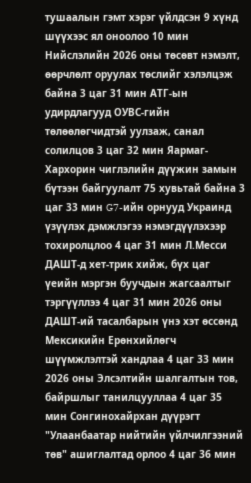тушаалын гэмт хэрэг үйлдсэн 9 хүнд шүүхээс ял оноолоо 10 мин Нийслэлийн 2026 оны төсөвт нэмэлт, өөрчлөлт оруулах төслийг хэлэлцэж байна 3 цаг 31 мин АТГ-ын удирдлагууд ОУВС-гийн төлөөлөгчидтэй уулзаж, санал солилцов 3 цаг 32 мин Яармаг-Хархорин чиглэлийн дүүжин замын бүтээн байгуулалт 75 хувьтай байна 3 цаг 33 мин G7-ийн орнууд Украинд үзүүлэх дэмжлэгээ нэмэгдүүлэхээр тохиролцлоо 4 цаг 31 мин Л.Месси ДАШТ-д хет-трик хийж, бүх цаг үеийн мэргэн буучдын жагсаалтыг тэргүүллээ 4 цаг 31 мин 2026 оны ДАШТ-ий тасалбарын үнэ хэт өссөнд Мексикийн Ерөнхийлөгч шүүмжлэлтэй хандлаа 4 цаг 33 мин 2026 оны Элсэлтийн шалгалтын тов, байршлыг танилцууллаа 4 цаг 35 мин Сонгинохайрхан дүүрэгт "Улаанбаатар нийтийн үйлчилгээний төв" ашиглалтад орлоо 4 цаг 36 мин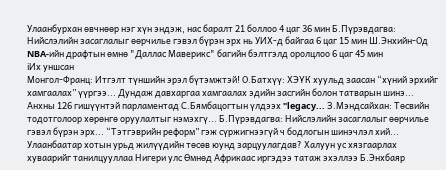Улаанбурхан өвчнөөр нэг хүн эндэж, нас баралт 21 боллоо 4 цаг 36 мин Б.Пүрэвдагва: Нийслэлийн засаглалыг өөрчилье гэвэл бүрэн эрх нь УИХ-д байгаа 6 цаг 15 мин Ш.Энхийн-Од NBA-ийн драфтын өмнө "Даллас Маверикс" багийн бэлтгэлд оролцлоо 6 цаг 45 мин
iИх уншсан
Монгол-Франц: Итгэлт түншийн эрэл бүтэмжтэй! О.Батхүү: ХЭҮК хуульд заасан “хүний эрхийг хамгаалах” үүргээ... Дундаж давхаргаа хамгаалах эдийн засгийн болон татварын шинэ... Анхны 126 гишүүнтэй парламентад С.Бямбацогтын үлдээх "legacy... З.Мэндсайхан: Төсвийн тодотголоор хөрөнгө оруулалтыг нэмэхгү... Б.Пүрэвдагва: Нийслэлийн засаглалыг өөрчилье гэвэл бүрэн эрх... “Тэтгэврийн реформ” гэж сүржигнээгүй ч бодлогын шинэчлэл хий... Улаанбаатар хотын урьд жилүүдийн төсөв юунд зарцуулагдав? Халуун ус хязгаарлах хуваарийг танилцууллаа Нигери улс Өмнөд Африкаас иргэдээ татаж эхэллээ Б.Энхбаяр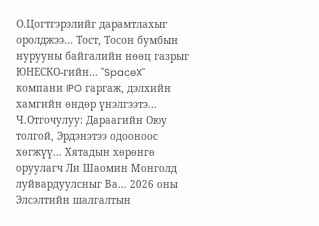О.Цогтгэрэлийг дарамтлахыг оролджээ... Тост, Тосон бумбын нурууны байгалийн нөөц газрыг ЮНЕСКО-гийн... "SpaceX" компани IPO гаргаж, дэлхийн хамгийн өндөр үнэлгээтэ... Ч.Отгочулуу: Дараагийн Оюу толгой, Эрдэнэтээ одооноос хөгжүү... Хятадын хөрөнгө оруулагч Ли Шаомин Монголд луйвардуулсныг Ва... 2026 оны Элсэлтийн шалгалтын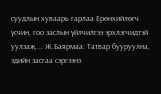суудлын хуваарь гарлаа Ерөнхийлөгч үсчин, гоо заслын үйлчилгээ эрхлэгчидтэй уулзаж,... Ж.Баярмаа: Татвар бууруулна, эдийн засгаа сэргээнэ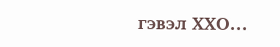гэвэл ХХО...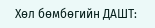Хөл бөмбөгийн ДАШТ: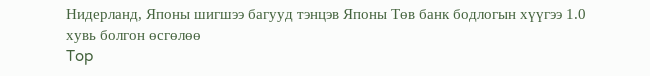Нидерланд, Японы шигшээ багууд тэнцэв Японы Төв банк бодлогын хүүгээ 1.0 хувь болгон өсгөлөө
Top